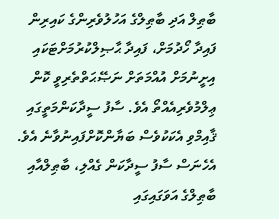ބާޠިލް އަދި ބާޠިލްގެ އަހުލުވެރިންގެ ކައިރިން ފައިދާ ހޯދުމަށް، ފައިދާ ޙާޞިލްކުރުމަށްޓަކައި އިށީނުމަށް އުއްމަތަށް ނަޞޭޙަތްތެރިވީ ކޮން ޢިލްމުވެރިއެއްތޯ އެވެ. ސާފު ސީދާކަންމަތީގައި ޤާއިމްވި އެކަކުވެސް ބަޔާންކޮށްފައިނުވާނެ އެވެ. އެހެނަސް ސާފު ސީދާކަން ގެއްލި، ބާޠިލްއާއި ބާޠިލްގެ އަވަގައިގައި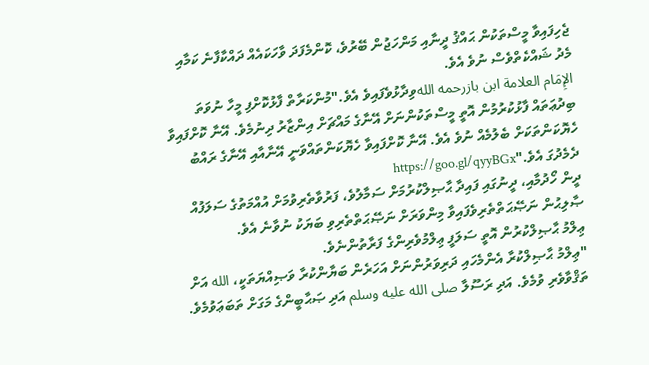ޖެހިފައިވާ މީސްތަކުން ޙައްޤު ދީނާއި މަންހަޖުން ބޭރުވެ، ކޮންމެފަދަ ވާހަކައެއް ދައްކާފާނެ ކަމާއި މެދު ޝައްކެތްވެސް ނުވެ އެވެ.
الإِمَام العلامة ابن بازرحمه اللهވިދާޅުވެފައިވެ އެވެ."މުންކަރާތް ފާޅުކޮށްފި މީހާ ނުވަތަ ބިދުޢަތައް ފާޅުކުރުމުން އޮތީ މީސްތަކުންނަށް އޭނާގެ މައްޗަށް އިންޒާރު ދިނުމެވެ. އޭނާ ކޮށްފައިވާ ހެޔޮކަންތަކަށް ބެލުމެއް ނުވެ އެވެ. އޭނާ ކޮށްފައިވާ ހެޔޮކަންތައްވަނީ އޭނާއާއި އޭނާގެ ރައްބު ދެމެދުގަ އެވެ."https://goo.gl/qyyBGx
ދީން ހޯދުމާއި، ދީނުގައި ފައިދާ ޙާޞިލްކުރުމަށް ސަމާލުވެ، ފަރުވާތެރިވުމަށް އުއްމަތުގެ ސަލަފުއް ޞާލިޙުން ނަޞޭޙަތްތެރިވެފައިވާ މިންވަރަށް ނަޞޭޙަތްތެރިވި ބަޔަކު ނުވާނެ އެވެ.
ޢިލްމު ޙާޞިލްކުރުން އޮތީ ސަލަފީ ޢިލްމުވެރިންގެ ފަރާތުންނެވެ.
"ޢިލްމު ޙާޞިލްކުރާ އެންމެހައި ދަރިވަރުންނަށް އަހަރެން ބަޔާންކުރާ ވަޞިއްޔަތަކީ، الله އަށް ތަޤްވާވެރި ވުމެވެ. އަދި ރަސޫލާ صلى الله عليه وسلم އަދި ޞަޙާބީންގެ މަގަށް ތަބަޢަވުމެވެ.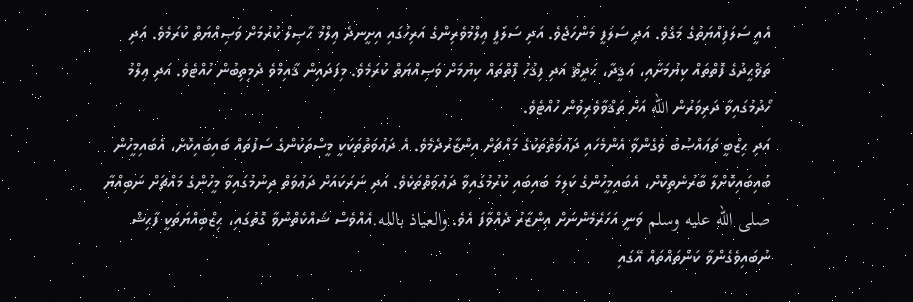އެއީ ސަލަފިއްޔަތުގެ މަގެވެ. އަދި ސަލަފީ މަންހަޖެވެ. އަދި ސަލަފީ ޢިލްމުވެރިންގެ އަރިހުގައި އިށީނދެ ޢިލްމު ޙާޞިލް ކުރުމަށް ވަޞިއްޔަތް ކުރަމެވެ. އަދި ތަޥްޙީދުގެ ފޮތްތައް ކިޔުމަށާއި، ޢަޤީދާ، ޙަދީޘް އަދި ފިޤުހު ފޮތްތައް ކިޔުމަށް ވަޞިއްޔަތް ކުރަމެވެ. މިފަދައިން ޤާއިމްވެ ދެމިތިބުން ހުއްޓެވެ. އަދި ޢިލްމު ހޯދުމުގައިވާ ދަރިވަރުން الله އަށް ތަޤްވާވެރިވުން ހުއްޓެވެ.
އަދި ޙިޒްބީ ތަޢައްޞުބު ވެގެންވާ އެންމެހައި ދަޢުވަތްތަކުގެ މައްޗަށް އިންޒާރުދެމެވެ. އެ ދަޢުވަތްތަކަކީ މީސްތަކުންގެ ސަފުތައް ބައިބައިކޮށް، އެބައިމީހުން ބައިބައިކޮށްލާ ބާރުނެތިކޮށް، އެބައިމީހުންގެ ކަލިމަ ބައިބައި ކުރުމުގައިވާ ދަޢުވަތްތަކެވެ. އަދި ނަރަކައަށް ދަޢުވަތް ދިނުމުގައިވާ މީހުންގެ މައްޗަށް ނަބިއްޔާ صلى الله عليه وسلم ވަނީ އަހަރެމެންނަށް އިންޒާރު ދެއްވާފަ އެވެ. والعياذ بالله.އެއްވެސް ޝައްކެތްނުވާ ގޮތުގައި، ޙިޒްބިއްޔަތަކީ ފާޙިޝް ނުބައިވެގެންވާ ކަންތައްތައް އޭގައި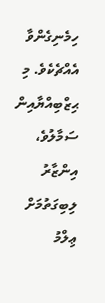ހިމެނިގެންވާ އެއްޗެކެވެ. މި ޙިޒްބިއްޔާއިން ސަމާލުވެ، އިންޒާރު ލިބިގަތުމަށް ޢިލްމު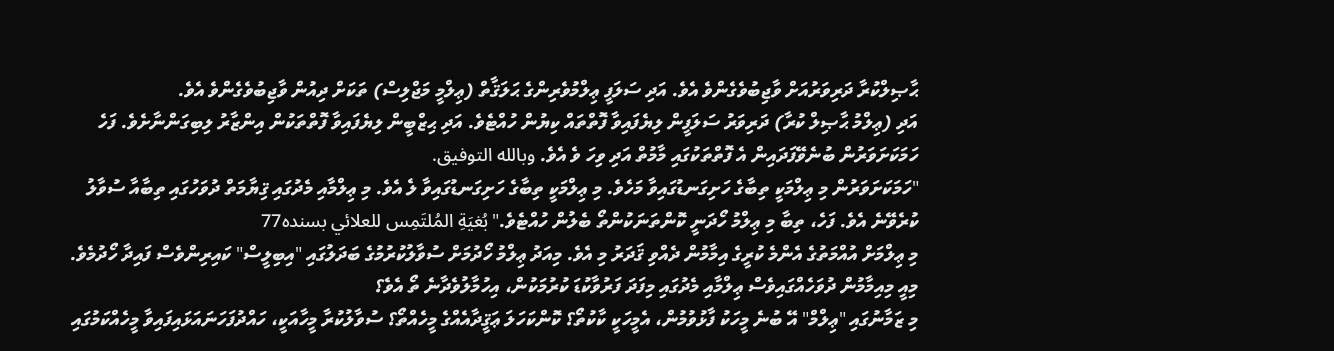ޙާޞިލްކުރާ ދަރިވަރުއަށް ވާޖިބުވެގެންވެ އެވެ. އަދި ސަލަފީ ޢިލްމުވެރިންގެ ޙަލަޤާތް (ޢިލްމީ މަޖްލިސް) ތަކަށް ދިއުން ވާޖިބުވެގެންވެ އެވެ.
އަދި (ޢިލްމު ޙާޞިލް ކުރާ) ދަރިވަރު ސަލަފީން ލިޔެފައިވާ ފޮތްތައް ކިޔުން ހުއްޓެވެ. އަދި ޙިޒްބީން ލިޔެފައިވާ ފޮތްތަކުން އިންޒާރު ލިބިގަންނާށެވެ. ފަހެ ހަމަކަށަވަރުން ބުނެވޭފަދައިން އެ ފޮތްތަކުގައި މާމުތް އަދި ވިހަ ވެ އެވެ. وبالله التوفيق.
"ހަމަކަށަވަރުން މި ޢިލްމަކީ ތިބާގެ ހަށިގަނޑުގައިވާ މަހެވެ. މި ޢިލްމަކީ ތިބާގެ ހަށިގަނޑުގައިވާ ލެ އެވެ. މި ޢިލްމާއި މެދުގައި ޤިޔާމަތް ދުވަހުގައި ތިބާއާ ސުވާލު ކުރެވޭނެ އެވެ. ފަހެ، ތިބާ މި ޢިލްމު ހޯދަނީ ކޮންތަނަކުންތޯ ބެލުން ހުއްޓެވެ."بُغيَةِ المُلتَمِس للعلائي بسنده77
މި ޢިލްމަށް އުއްމަތުގެ އެންމެ ކުރީގެ އިމާމުން ދެއްވި ޤަދަރު މި އެވެ. މިއަދު ޢިލްމު ހޯދުމަށް ސުވާލުކުރުމުގެ ބަދަލުގައި "އިބިލީސް" ކައިރިންވެސް ފައިދާ ހޯދުމެވެ. މިއީ މިއިމާމުން ދުވަހެއްގައިވެސް ޢިލްމާއި މެދުގައި މިފަދަ ފަރުވާކުޑަ ކުރުމަކުން، އިހުމާލުވެދާނެ ތޯ އެވެ؟
މި ޒަމާނުގައި "ޢިލްމް" އޭ ބުނެ މީހަކު ފާޅުވުމުން، އެމީހަކީ ކާކުތޯ؟ ކޮންކަހަލަ ޢަޤީދާއެއްގެ މީހެއްތޯ؟ ސުވާލުކުރާ މީހާއަކީ، ހައްދުފަހަނައަޅައިފައިވާ މީހެއްކަމުގައި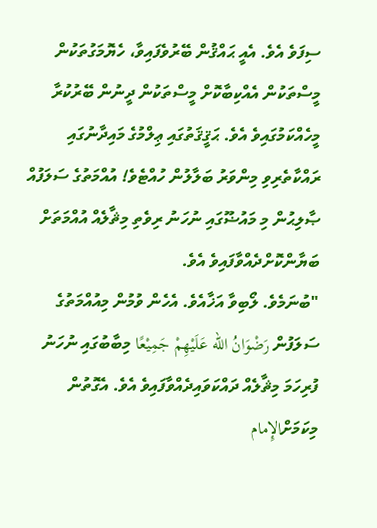ސިފަވެ އެވެ. އެއީ ޙައްޤުން ބޭރުވެފައިވާ، ހެޔޮމަގުތަކުން މީސްތަކުން އެއްކިބާކޮށް މީސްތަކުން ދީނުން ބޭރުކުރާ މީހެއްކަމުގައިވެ އެވެ. ޙަޤީޤަތުގައި ޢިލްމުގެ މައިދާނުގައި ރައްކާތެރިވި މިންވަރު ބަލާލުން ހުއްޓެވެ! އުއްމަތުގެ ސަލަފުއް ޞާލިޙުން މި މައުޟޫގައި ނުހަނު ރިވެތި މިޘާލެއް އުއްމަތަށް ބަޔާންކޮށްދެއްވާފައިވެ އެވެ.
"ބުނަމެވެ. ލޯބިވާ އަޚާއެވެ. އެހެން ވުމުން މިއުއްމަތުގެ ސަލަފުން رَضْوَانُ الله عَلَيْهِمْ جَمِيْعًا މިބާބުގައި ނުހަނު ފުރިހަމަ މިޘާލެއް ދައްކަވައިދެއްވާފައިވެ އެވެ. އެގޮތުން މިކަމަށްالإِمام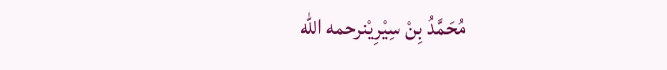مُحَمَّدُ بِنْ سِيْرِيْنرحمه الله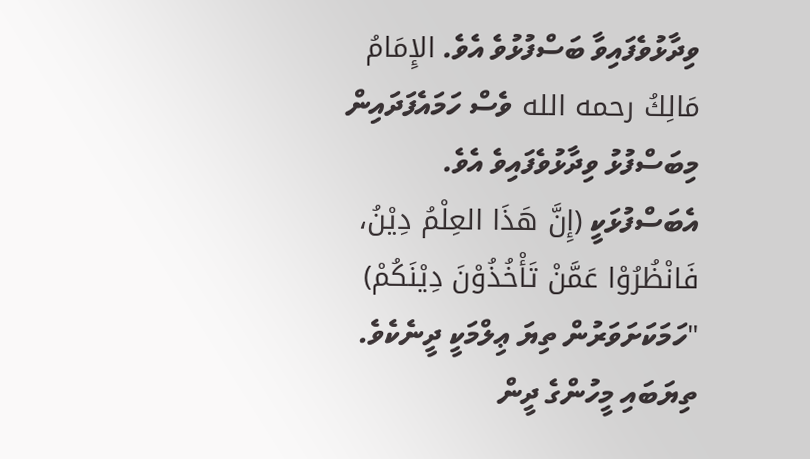ވިދާޅުވެފައިވާ ބަސްފުޅުވެ އެވެ. الإِمَامُ مَالِكُ رحمه الله ވެސް ހަމައެފަދައިން މިބަސްފުޅު ވިދާޅުވެފައިވެ އެވެ. އެބަސްފުޅަކީ (إِنَّ هَذَا العِلْمُ دِيْنُ، فَانْظُرُوْا عَمَّنْ تَأْخُذُوْنَ دِيْنَكُمْ) "ހަމަކަށަވަރުން ތިޔަ ޢިލްމަކީ ދީނެކެވެ. ތިޔަބައި މީހުންގެ ދީން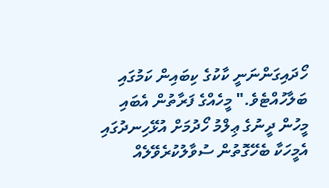ހޯދައިގަންނަނީ ކާކުގެ ކިބައިން ކަމުގައި ބަލާހުއްޓެވެ." މީހެއްގެ ފަރާތުން އެބައި މީހުން ދީނުގެ ޢިލްމު ހޯދުމަށް އުޅޭހިނދުގައި އެމީހަކާ ބެހޭގޮތުން ސުވާލުކުރެވޭލެއް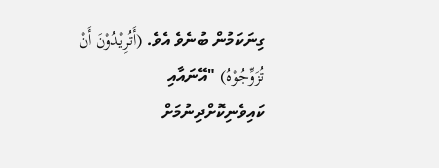ގިނަކަމުން ބުނެވެ އެވެ. (أَتُرِيْدُوْنَ أَنْ تُزَوِّجُوْهُ) "އޭނައާއި ކައިވެނިކޮށްދިނުމަށް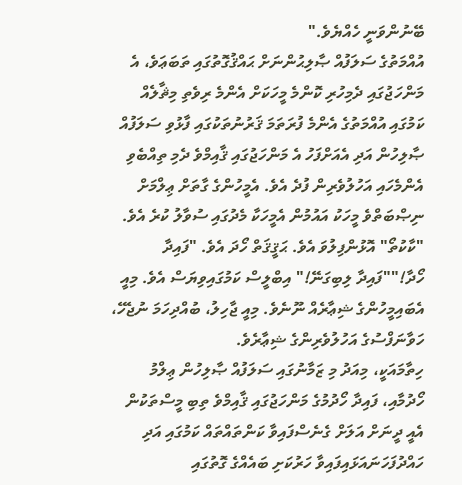ބޭނުންވަނީ ހެއްޔެވެ."
އުއްމަތުގެ ސަލަފުއް ޞާލިޙުންނަށް ޙައްޤުގޮތުގައި ތަބަޢަވެ، އެ މަންހަޖުގައި ދެމިހުރި ކޮންމެ މީހަކަށް އެންމެ ރިވެތި މިޘާލެއް ކަމުގައި އުއްމަތުގެ އެންމެ ފުރަތަމަ ޤަރުނުތަކުގައި ފާޅުވި ސަލަފުއް ޞާލިހުން އަދި އެއަށްފަހު އެ މަންހަޖުގައި ޤާއިމްވެ ދެމި ތިއްބެވި އެންމެހައި އަހުލުވެރިން ފުދެ އެވެ. އެމީހުންގެ ގާތަށް ޢިލްމަށް ނިޞްބަތްވެ މީހަކު އައުމުން އެމީހަކާ މެދުގައި ސުވާލު ކުރެ އެވެ. "ކާކުތޯ" އޮޅުންފިލުވަ އެވެ. ޙަޤީޤަތް ހޯދަ އެވެ. "ފައިދާ ހޯދާ!""ފައިދާ ލިބިގަނޭ!" އިބްލީސް ކަމުގައިވިޔަސް އެވެ. މިއީ އެބައިމީހުންގެ ޝިޢާރެއް ނޫނެވެ. މިއީ ޖާހިލު، ބުއްދިހަމަ ނުޖެހޭ، ހަވާނަފްސުގެ އަހުލުވެރިންގެ ޝިޢާރެވެ.
ހިތާމައަކީ، މިއަދު މި ޒަމާނުގައި ސަލަފުއް ޞާލިހުން ޢިލްމު ހޯދުމާއި، ފައިދާ ހޯދުމުގެ މަންހަޖުގައި ޤާއިމްވެ ތިބި މީސްތަކުން އެއީ ދީނަށް އަލަށް ގެނެސްފައިވާ ކަންތައްތައް ކަމުގައި އަދި ހައްދުފަހަނައަޅައިފައިވާ ހަރުކަށި ބައެއްގެ ގޮތުގައި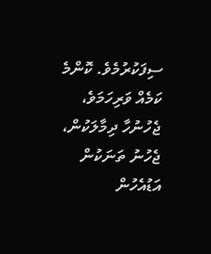ސިފަކުރުމެވެ. ކޮންމެ ކަމެއް ވަރިހަމަވެ، ޖެހުނުހާ ދިމާލަކުން، ޖެހުނު ތަނަކުން އަޑުއެހުން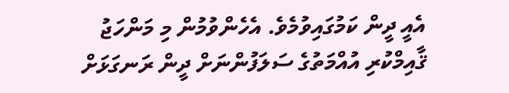އެއީ ދީން ކަމުގައިވުމެވެ. އެހެންވުމުން މި މަންހަޖު ޤާއިމްކުރި އުއްމަތުގެ ސަލަފުންނަށް ދީން ރަނގަޅަށް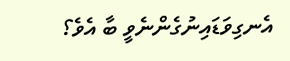އެނގިވަޑައިނުގެންނެވީ ބާ އެވެ؟